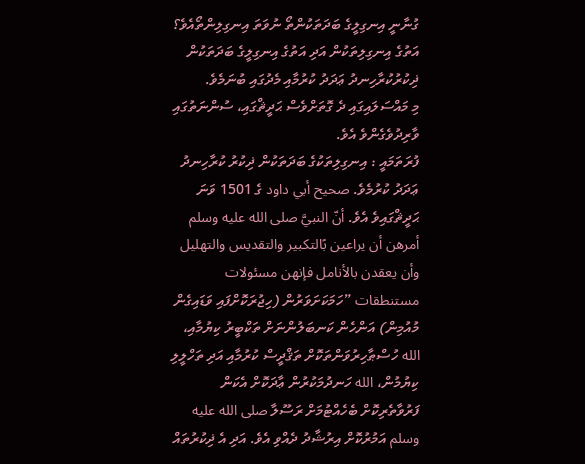ގުނާނީ އިނގިލީގެ ބަދަތަކުންތޯ ނުވަތަ އިނގިލިންތޯއެވެ؟
އަތުގެ އިނގިލިތަކުން އަދި އަތުގެ އިނގިލީގެ ބަދަތަކުން ޛިކުރުކުރާހިނދު ޢަދަދު ކުރުމާއި މެދުގައި ބުނަމެވެ.
މި މައްސަލައިގައި ދެ ގޮތަށްވެސް ޙަދީޘްގައި، ސުންނަތުގައި ވާރިދުވެގެންވެ އެވެ.
ފުރަތަމައީ : އިނގިލިތަކުގެ ބަދަތަކުން ޛިކުރު ކުރާހިނދު ޢަދަދު ކުރުމެވެ. صحيح أبي داود ގެ 1501 ވަނަ ޙަދީޘްގައިވެ އެވެ. أنّ النبيَّ صلى الله عليه وسلم أمرهن أن يراعين بًالتكبير والتقديس والتهليل وأن يعقدن بالأنامل فإنهن مسئولات مستنطقات ”ހަމަކަށަވަރުން (ހިޖުރަކޮށްފައި ވަޑައިގެން މުއުމިން) އަންހެން ކަނބަލުންނަށް ތަކްބީރު ކިޔުމާއި، الله ހުސްޠާހިރުވަންތަކޮށް ތަޤްދީސް ކުރުމާއި އަދި ތަހްލީލި ކިޔުމުން، الله ހަނދުމަކުރުން ޢާދަކޮށް އެކަން ފަރުވާތެރިކޮށް ބެހެއްޓުމަށް ރަސޫލާ صلى الله عليه وسلم އަމުރުކޮށް އިރުޝާދު ދެއްވި އެވެ. އަދި އެ ޛިކުރުތައް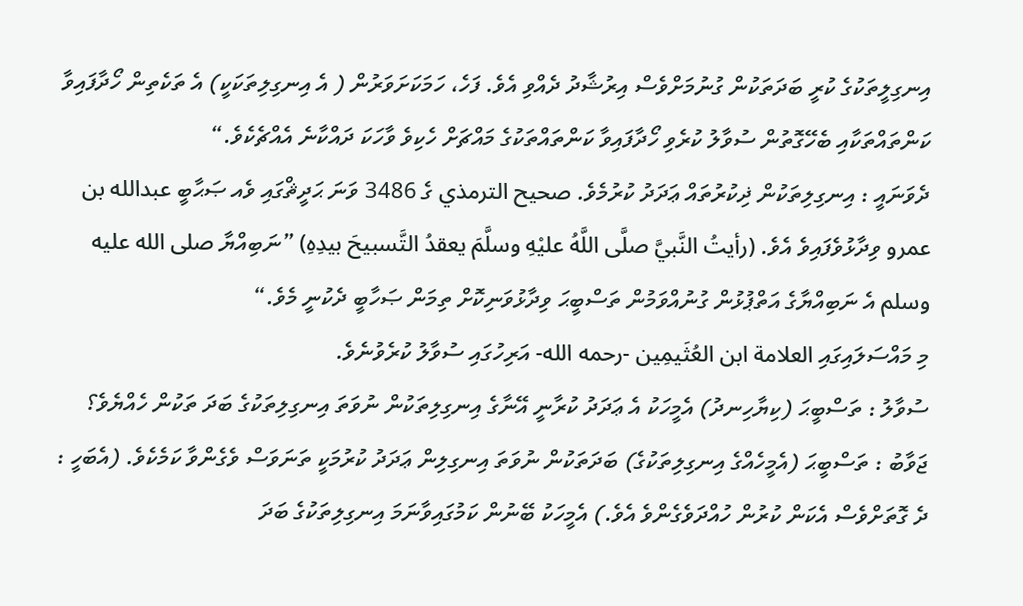އިނގިލީތަކުގެ ކުރީ ބަދަތަކުން ގުނުމަށްވެސް އިރުޝާދު ދެއްވި އެވެ. ފަހެ، ހަމަކަށަވަރުން ( އެ އިނގިލިތަކަކީ) އެ ތަކެތިން ހޯދާފައިވާ ކަންތައްތަކާއި ބެހޭގޮތުން ސުވާލު ކުރެވި ހޯދާފައިވާ ކަންތައްތަކުގެ މައްޗަށް ހެކިވެ ވާހަކަ ދައްކާނެ އެއްޗެކެވެ.“
ދެވަނައީ : އިނގިލިތަކުން ޛިކުރުތައް ޢަދަދު ކުރުމެވެ. صحيح الترمذي ގެ 3486 ވަނަ ޙަދީޘްގައި ވެއ ޞަޙާބީ عبدالله بن عمرو ވިދާޅުވެފައިވެ އެވެ. (رأيتُ النَّبيَّ صلَّى اللَّهُ عليْهِ وسلَّمَ يعقدُ التَّسبيحَ بيدِهِ) ”ނަބިއްޔާ صلى الله عليه وسلم އެ ނަބިއްޔާގެ އަތްޕުޅުން ގުނުއްވަމުން ތަސްބީޙަ ވިދާޅުވަނިކޮށް ތިމަން ޞަހާބީ ދެކުނީ މެވެ.“
މި މައްސަލައިގައި العلامة ابن العُثَيمِين -رحمه الله- އަރިހުގައި ސުވާލު ކުރެވުނެވެ.
ސުވާލު : ތަސްބީޙަ (ކިޔާހިނދު) އެމީހަކު އެ ޢަދަދު ކުރާނީ އޭނާގެ އިނގިލިތަކުން ނުވަތަ އިނގިލިތަކުގެ ބަދަ ތަކުން ހެއްޔެވެ؟
ޖަވާބު : ތަސްބީޙަ (އެމީހެއްގެ އިނގިލިތަކުގެ) ބަދަތަކުން ނުވަތަ އިނގިލިން ޢަދަދު ކުރުމަކީ ތަނަވަސް ވެގެންވާ ކަމެކެވެ. (އެބަހީ : ދެ ގޮތަށްވެސް އެކަން ކުރުން ހުއްދަވެގެންވެ އެވެ.) އެމީހަކު ބޭނުން ކަމުގައިވާނަމަ އިނގިލިތަކުގެ ބަދަ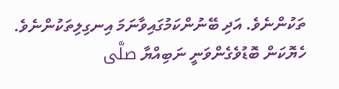ތަކުންނެވެ. އަދި ބޭނުންކަމުގައިވާނަމަ އިނގިލިތަކުންނެވެ. ހެޔޮކަން ބޮޑުވެގެންވަނީ ނަބިއްޔާ صلَّى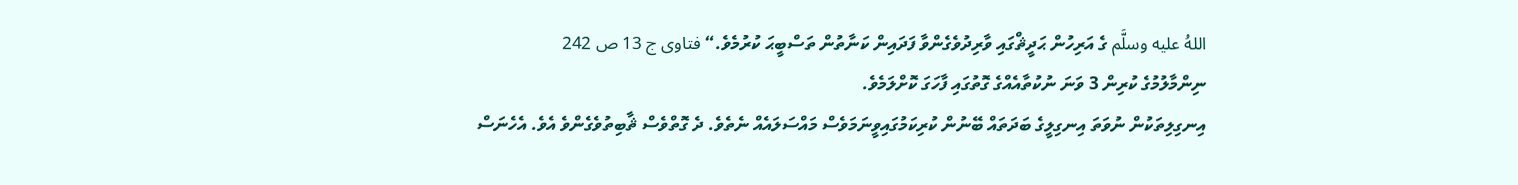اللهُ عليه وسلَّم ގެ އަރިހުން ޙަދީޘްގައި ވާރިދުވެގެންވާ ފަދައިން ކަނާތުން ތަސްބީޙަ ކުރުމެވެ.“ فتاوى ج 13 ص 242
ނިންމާލުމުގެ ކުރިން 3 ވަނަ ނުކުތާއެއްގެ ގޮތުގައި ފާހަގަ ކޮށްލަމެވެ.
އިނގިލިތަކުން ނުވަތަ އިނގިލީގެ ބަދަތައް ބޭނުން ކުރިކަމުގައިވީނަމަވެސް މައްސަލައެއް ނެތެވެ. ދެ ގޮތްވެސް ޘާބިތުވެގެންވެ އެވެ. އެހެނަސް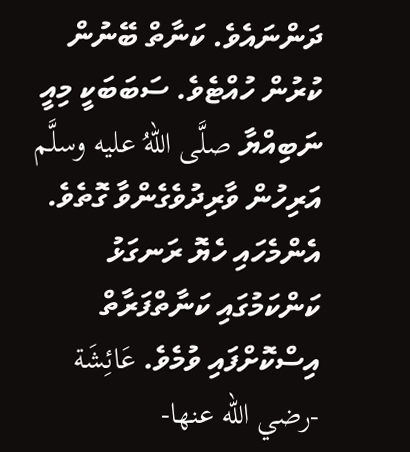ދަންނައެވެ. ކަނާތް ބޭނުން ކުރުން ހުއްޓެވެ. ސަބަބަކީ މިއީ ނަބިއްޔާ صلَّى اللهُ عليه وسلَّم އަރިހުން ވާރިދުވެގެންވާ ގޮތެވެ. އެންމެހައި ހެޔޮ ރަނގަޅު ކަންކަމުގައި ކަނާތްފަރާތް އިސްކޮށްފައި ވުމެވެ. عَائِشَة -رضي الله عنها-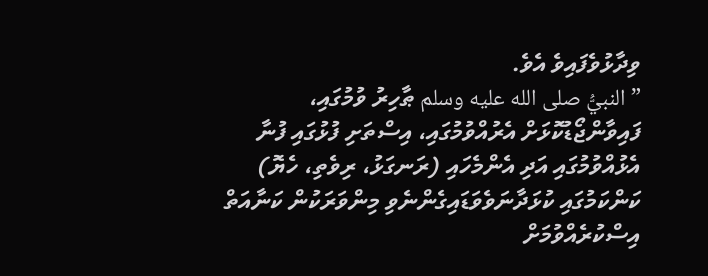ވިދާޅުވެފައިވެ އެވެ.
”النبيُّ صلى الله عليه وسلم ޠާހިރު ވުމުގައި، ފައިވާންޖޯޑުކޮޅަށް އެރުއްވުމުގައި، އިސްތަށި ފުޅުގައި ފުނާ އެޅުއްވުމުގައި އަދި އެންމެހައި (ރަނގަޅު، ރިވެތި، ހެޔޮ) ކަންކަމުގައި ކުޅަދާނަވެވަޑައިގެންނެވި މިންވަރަކުން ކަނާއަތް އިސްކުރެއްވުމަށް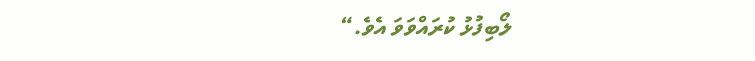ލޯބިފުޅު ކުރައްވަވަ އެވެ.“